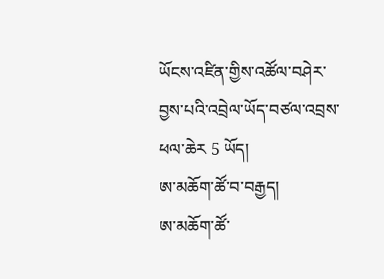ཡོངས་འཛིན་གྱིས་འཚོལ་བཤེར་བྱས་པའི་འབྲེལ་ཡོད་བཙལ་འབྲས་ཕལ་ཆེར 5 ཡོད།
ཨ་མཆོག་ཚོ་བ་བརྒྱད།
ཨ་མཆོག་ཚོ་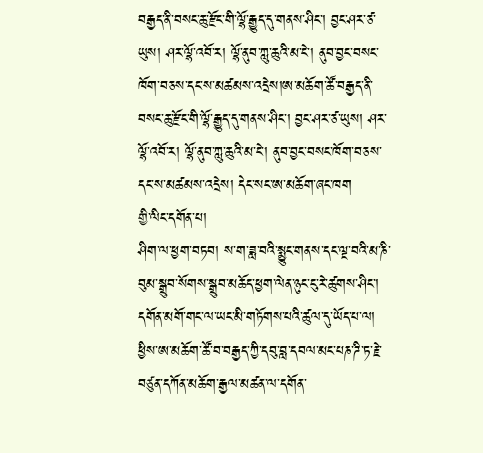བརྒྱད་ནི་བསང་ཆུ་རྫོང་གི་ལྷོ་རྒྱུད་དུ་གནས་ཤིང་། བྱང་ཤར་ཙ་ཡུས། ཤར་ལྷོ་འབོ་ར། ལྷོ་ནུབ་ཀླུ་ཆུའི་མ་ངེ་། ནུབ་བྱང་བསང་ཁོག་བཅས་དང་ས་མཚམས་འདྲེས།ཨ་མཆོག་ཚོ་བརྒྱད་ནི་བསང་ཆུ་རྫོང་གི་ལྷོ་རྒྱུད་དུ་གནས་ཤིང་། བྱང་ཤར་ཙ་ཡུས། ཤར་ལྷོ་འབོ་ར། ལྷོ་ནུབ་ཀླུ་ཆུའི་མ་ངེ་། ནུབ་བྱང་བསང་ཁོག་བཅས་དང་ས་མཚམས་འདྲེས། དེང་སང་ཨ་མཆོག་ཞང་ཁག
གྱི་ལིང་དགོན་པ།
ཤིག་ལ་ཕྱག་བཏབ། ས་ག་ཟླ་བའི་སྨྱུང་གནས་དང་ལྔ་བའི་མ་ཎི་བུམ་སྒྲུབ་སོགས་སྒྲུབ་མཆོད་ཕྱག་ལེན་ཉུང་ངུ་རེ་ཚུགས་ཤིང་། དགོན་མགོ་གང་ལ་ཡང་མི་གཏོགས་པའི་ཚུལ་དུ་ཡོད་པ་ལ། ཕྱིས་ཨ་མཆོག་ཚོ་བ་བརྒྱད་ཀྱི་དབུ་བླ་དབལ་མང་པཎ་ཌི་ཏ་རྗེ་བཙུན་དཀོན་མཆོག་རྒྱལ་མཚན་ལ་དགོན་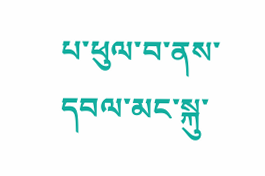པ་ཕུལ་བ་ནས་དབལ་མང་སྐུ་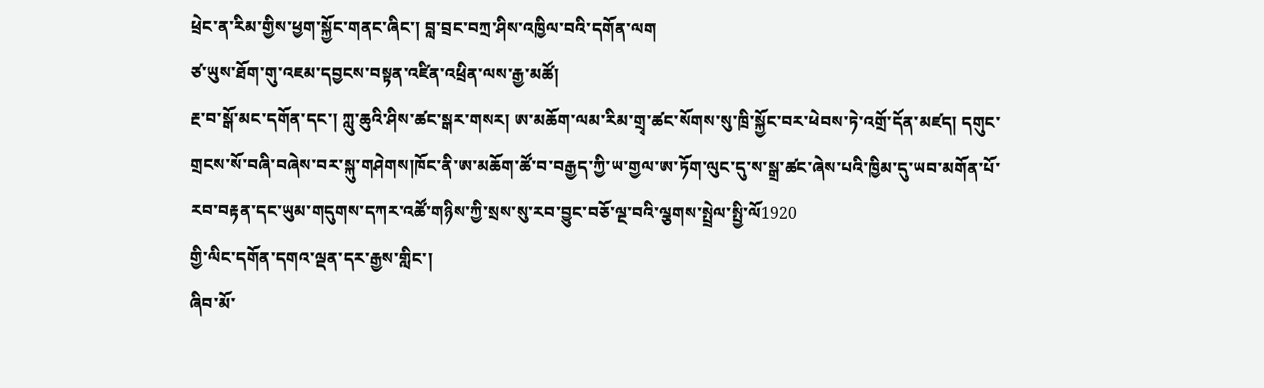ཕྲེང་ན་རིམ་གྱིས་ཕྱག་སྐྱོང་གནང་ཞིང་། བླ་བྲང་བཀྲ་ཤིས་འཁྱིལ་བའི་དགོན་ལག
ཙ་ཡུས་ཐོག་གུ་འཇམ་དབྱངས་བསྟན་འཛིན་འཕྲིན་ལས་རྒྱ་མཚོ།
རྔ་བ་སྒོ་མང་དགོན་དང་། ཀླུ་ཆུའི་ཤིས་ཚང་སྒར་གསར། ཨ་མཆོག་ལམ་རིམ་གྲྭ་ཚང་སོགས་སུ་ཁྲི་སྐྱོང་བར་ཕེབས་ཏེ་འགྲོ་དོན་མཛད། དགུང་གྲངས་སོ་བཞི་བཞེས་བར་སྐུ་གཤེགས།ཁོང་ནི་ཨ་མཆོག་ཚོ་བ་བརྒྱད་ཀྱི་ཡ་གྱལ་ཨ་ཏོག་ལུང་དུ་ས་སྒྲ་ཚང་ཞེས་པའི་ཁྱིམ་དུ་ཡབ་མགོན་པོ་རབ་བརྟན་དང་ཡུམ་གདུགས་དཀར་འཚོ་གཉིས་ཀྱི་སྲས་སུ་རབ་བྱུང་བཅོ་ལྔ་བའི་ལྕགས་སྤྲེལ་སྤྱི་ལོ1920
གྱི་ལིང་དགོན་དགའ་ལྡན་དར་རྒྱས་གླིང་།
ཞིབ་མོ་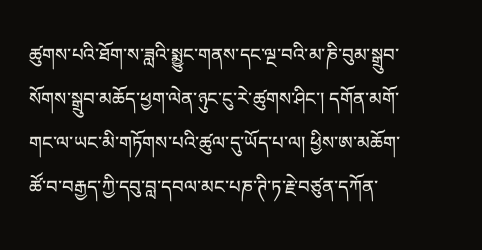ཚུགས་པའི་ཐོག་ས་ཟླའི་སྨྱུང་གནས་དང་ལྔ་བའི་མ་ཎི་བུམ་སྒྲུབ་སོགས་སྒྲུབ་མཆོད་ཕྱག་ལེན་ཉུང་ངུ་རེ་ཚུགས་ཤིང་། དགོན་མགོ་གང་ལ་ཡང་མི་གཏོགས་པའི་ཚུལ་དུ་ཡོད་པ་ལ། ཕྱིས་ཨ་མཆོག་ཚོ་བ་བརྒྱད་ཀྱི་དབུ་བླ་དབལ་མང་པཎ་ཊི་ཏ་རྗེ་བཙུན་དཀོན་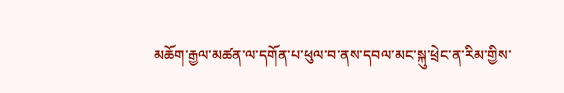མཆོག་རྒྱལ་མཚན་ལ་དགོན་པ་ཕུལ་བ་ནས་དབལ་མང་སྐུ་ཕྲེང་ན་རིམ་གྱིས་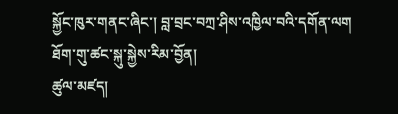སྐྱོང་ཁུར་གནང་ཞིང་། བླ་བྲང་བཀྲ་ཤིས་འཁྱིལ་བའི་དགོན་ལག
ཐོག་གུ་ཚང་སྐུ་སྐྱེས་རིམ་བྱོན།
ཚུལ་མཛད།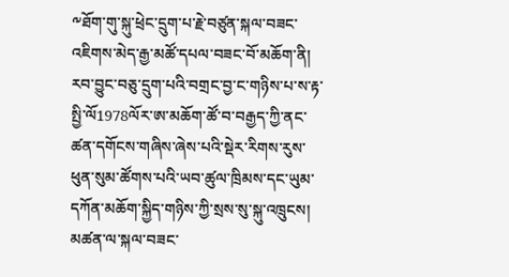༸ཐོག་གུ་སྐུ་ཕྲེང་དྲུག་པ་རྗེ་བཙུན་སྐལ་བཟང་འཇིགས་མེད་རྒྱ་མཚོ་དཔལ་བཟང་བོ་མཆོག་ནི། རབ་བྱུང་བཅུ་དྲུག་པའི་བགྲང་བྱ་ང་གཉིས་པ་ས་རྟ་སྤྱི་ལོ1978ལོར་ཨ་མཆོག་ཚོ་བ་བརྒྱད་ཀྱི་ནང་ཚན་དགོངས་གཞིས་ཞེས་པའི་སྡེར་རིགས་རུས་ཕུན་སུམ་ཚོགས་པའི་ཡབ་ཚུལ་ཁྲིམས་དང་ཡུམ་དཀོན་མཆོག་སྐྱིད་གཉིས་ཀྱི་སྲས་སུ་སྐུ་འཁྲུངས། མཚན་ལ་སྐལ་བཟང་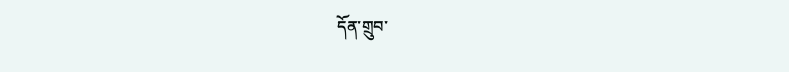དོན་གྲུབ་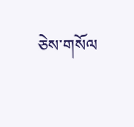ཅེས་གསོལ